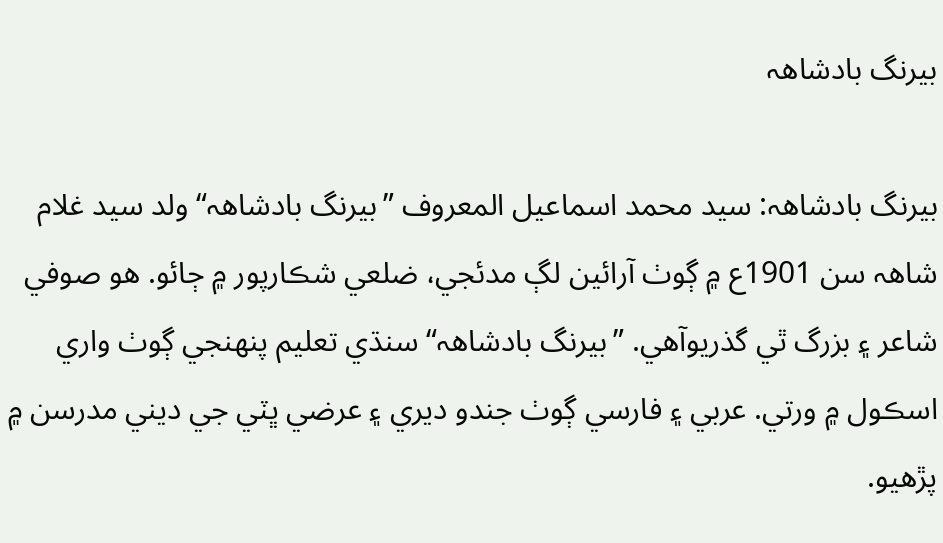بيرنگ بادشاھہ

بيرنگ بادشاھہ: سيد محمد اسماعيل المعروف ”بيرنگ بادشاھہ“ ولد سيد غلام شاھہ سن 1901ع ۾ ڳوٺ آرائين لڳ مدئجي، ضلعي شڪارپور ۾ ڄائو. هو صوفي شاعر ۽ بزرگ ٿي گذريوآهي. ”بيرنگ بادشاھہ“ سنڌي تعليم پنھنجي ڳوٺ واري اسڪول ۾ ورتي. عربي ۽ فارسي ڳوٺ جندو ديري ۽ عرضي ڀٽي جي ديني مدرسن ۾ پڙهيو.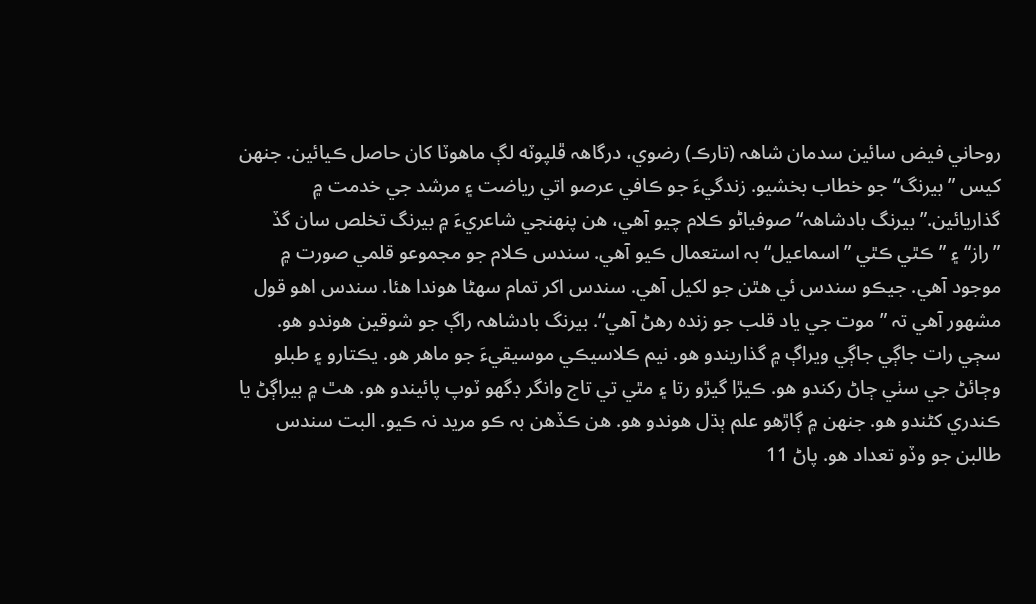روحاني فيض سائين سدمان شاھہ (تارڪ) رضوي، درگاھہ ڦلپوٽه لڳ ماهوٽا کان حاصل ڪيائين. جنهن کيس ”بيرنگ“ جو خطاب بخشيو. زندگيءَ جو ڪافي عرصو اتي رياضت ۽ مرشد جي خدمت ۾ گذاريائين.”بيرنگ بادشاھہ“ صوفياڻو ڪلام چيو آهي، هن پنھنجي شاعريءَ ۾ بيرنگ تخلص سان گڏ ”راز“ ۽ ”ڪٿي ڪٿي ”اسماعيل“ بہ استعمال ڪيو آهي. سندس ڪلام جو مجموعو قلمي صورت ۾ موجود آهي. جيڪو سندس ئي هٿن جو لکيل آهي. سندس اکر تمام سھڻا هوندا هئا. سندس اهو قول مشھور آهي تہ ”موت جي ياد قلب جو زندہ رهڻ آهي“. بيرنگ بادشاھہ راڳ جو شوقين هوندو هو. سڄي رات جاڳي جاڳي ويراڳ ۾ گذاريندو هو. نيم ڪلاسيڪي موسيقيءَ جو ماهر هو. يڪتارو ۽ طبلو وڄائڻ جي سٺي ڄاڻ رکندو هو. ڪيڙا گيڙو رتا ۽ مٿي تي تاج وانگر ڊگهو ٽوپ پائيندو هو. هٿ ۾ بيراڳڻ يا ڪندري کڻندو هو. جنهن ۾ ڳاڙهو علم ٻڌل هوندو هو. هن ڪڏهن بہ ڪو مريد نہ ڪيو. البت سندس طالبن جو وڏو تعداد هو. پاڻ 11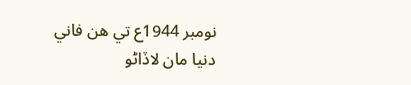نومبر 1944ع تي هن فاني دنيا مان لاڏاڻو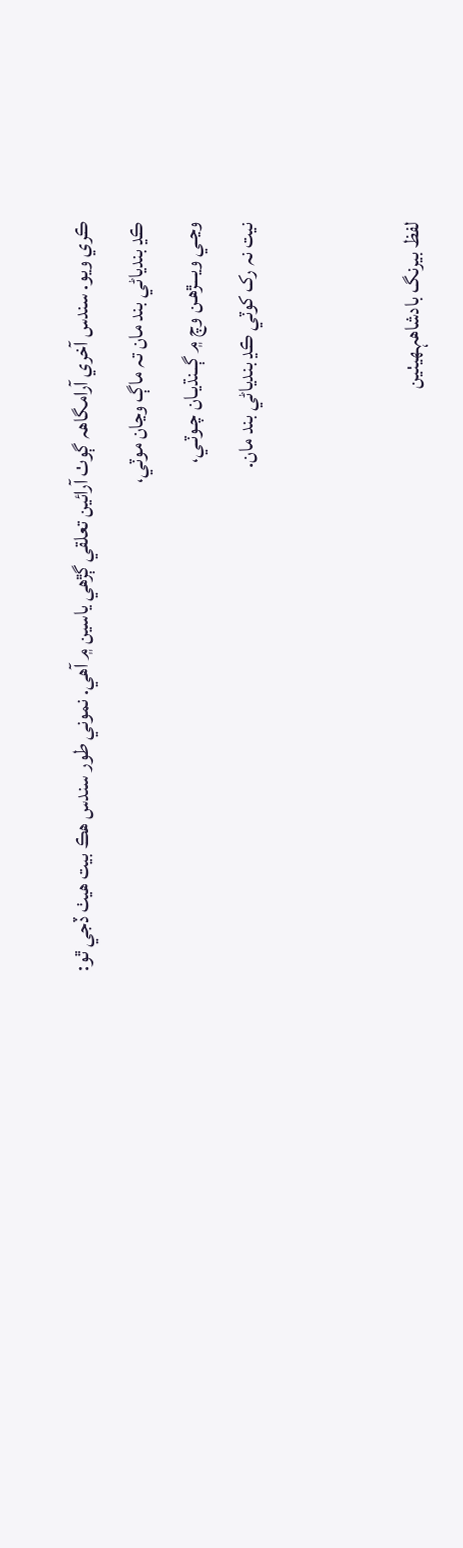ڪري ويو. سندس آخري آرامگاھہ ڳوٺ آرائين تعلقي ڳڙهي ياسين ۾ آهي. نموني طور سندس هڪ بيت هيٺ ڏجي ٿو:
ڪڍ بندياڻي بند مان تہ ماڳ وڃان موٽي،
وڃـي ويـــڙهـن وچ ۾ ڳــنڌيـان چـوٽـي،
نيت نہ رک کوٽي ڪڍ بندياڻي بند مان.


لفظ بيرنگ بادشاھہھيٺين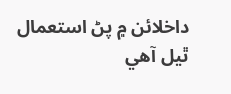داخلائن ۾ پڻ استعمال ٿيل آھي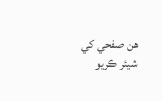هن صفحي کي شيئر ڪريو